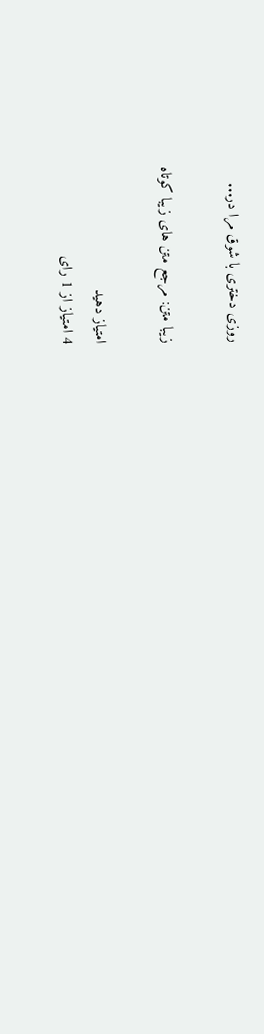روزی دختری با شوق مرا در...

زیبا متن: مرجع متن های زیبا کوتاه

امتیاز دهید
4 امتیاز از 1 رای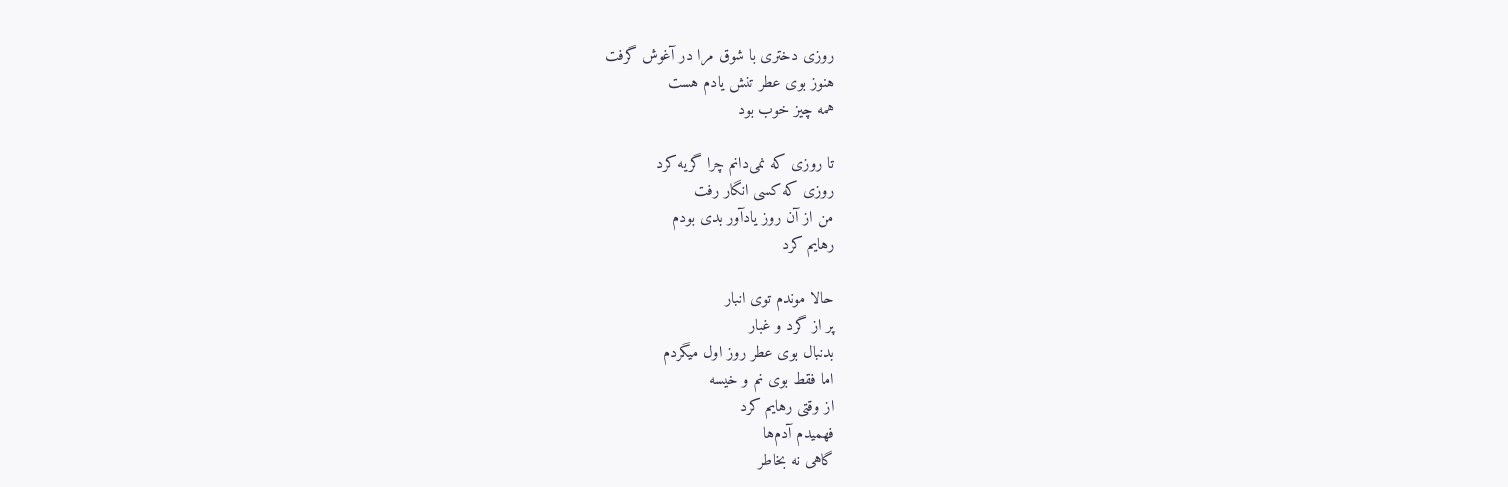روزی دختری با شوق مرا در آغوش گرفت
هنوز بوی عطر تنش یادم هست
همه چیز خوب بود

تا روزی که نمی‌دانم چرا گریه کرد
روزی که کسی انگار رفت
من از آن روز یادآور بدی بودم
رهایم کرد

حالا موندم توی انبار
پر از گرد و غبار
بدنبال بوی عطر روز اول میگردم
اما فقط بوی نم و خیسه
از وقتی رهایم کرد
فهمیدم آدم‌ها
گاهی نه بخاطر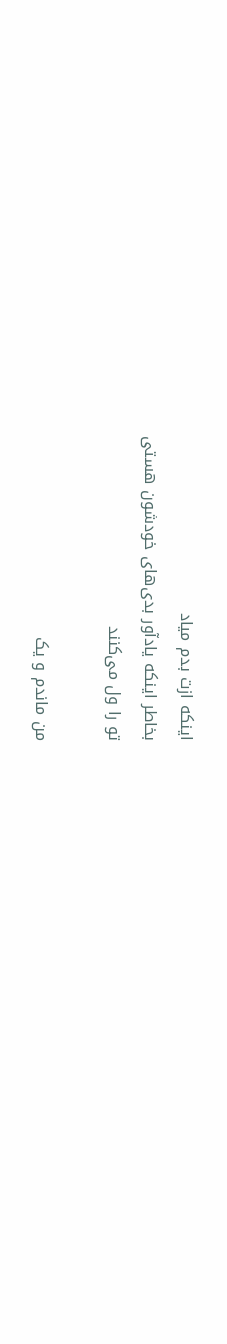اینکه ازت بدم میاد
بخاطر اینکه یادآور بدی‌های خودشون هستی
تو را ول می‌کنند

من ماندم و یک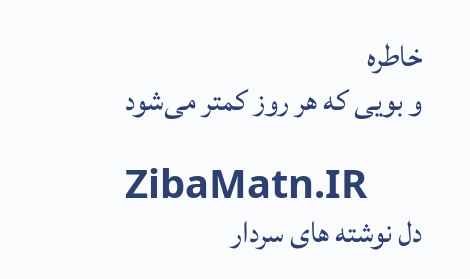خاطره
و بویی که هر روز کمتر می‌شود

ZibaMatn.IR
دل نوشته های سردار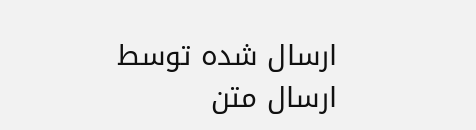ارسال شده توسط
ارسال متن